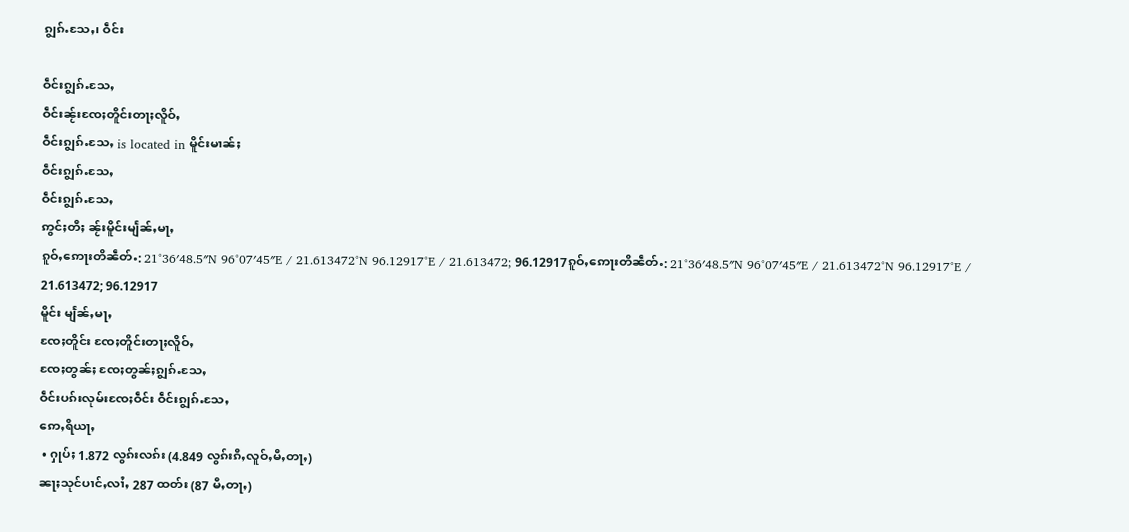ၵျွၵ်ႉသႄႇ၊ ဝဵင်း

ဝဵင်းၵျွၵ်ႉသႄႇ
ဝဵင်းၼႂ်းၸႄႈတိူင်းတႃႈလိူဝ်ႇ
ဝဵင်းၵျွၵ်ႉသႄႇ is located in မိူင်းမၢၼ်ႈ
ဝဵင်းၵျွၵ်ႉသႄႇ
ဝဵင်းၵျွၵ်ႉသႄႇ
ဢွင်ႈတီႈ ၼႂ်းမိူင်းမျႅၼ်ႇမႃႇ
ၵူဝ်ႇဢေႃးတိၼဵတ်ႉ: 21°36′48.5″N 96°07′45″E / 21.613472°N 96.12917°E / 21.613472; 96.12917ၵူဝ်ႇဢေႃးတိၼဵတ်ႉ: 21°36′48.5″N 96°07′45″E / 21.613472°N 96.12917°E / 21.613472; 96.12917
မိူင်း မျႅၼ်ႇမႃႇ
ၸႄႈတိူင်း ၸႄႈတိူင်းတႃႈလိူဝ်ႇ
ၸႄႈတွၼ်ႈ ၸႄႈတွၼ်ႈၵျွၵ်ႉသႄႇ
ဝဵင်းပၵ်းလုမ်းၸႄႈဝဵင်း ဝဵင်းၵျွၵ်ႉသႄႇ
ဢေႇရိယႃႇ
 • ႁုပ်ႈ 1.872 လွၵ်းလၵ်း (4.849 လွၵ်းၵီႇလူဝ်ႇမီႇတႃႇ)
ၼႃႈသုင်ပၢင်ႇလၢႆႇ 287 ထတ်း (87 မီႇတႃႇ)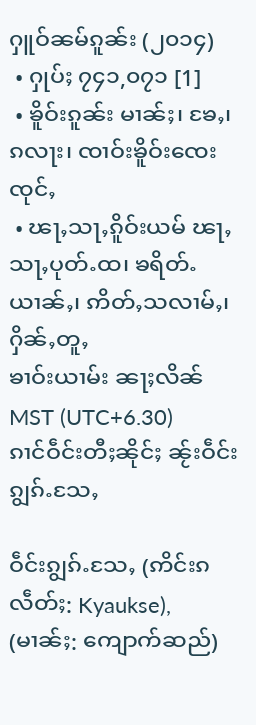ႁူဝ်ၼမ်ၵူၼ်း (၂၀၁၄)
 • ႁုပ်ႈ ၇၄၁,၀၇၁ [1]
 • ၶိူဝ်းၵူၼ်း မၢၼ်ႈ၊ ၶႄႇ၊ ၵလႃး၊ ၸၢဝ်းၶိူဝ်းၸေးၸုင်ႇ
 • ၽႃႇသႃႇၵိူဝ်းယမ် ၽႃႇသႃႇပုတ်ႉထ၊ ၶရိတ်ႉယၢၼ်ႇ၊ ဢိတ်ႇသလၢမ်ႇ၊ ႁိၼ်ႇတူႇ
ၶၢဝ်းယၢမ်း ၼႃႈလိၼ် MST (UTC+6.30)
ၵၢင်ဝဵင်းတီႈၼိုင်ႈ ၼႂ်းဝဵင်းၵျွၵ်ႉသႄႇ

ဝဵင်းၵျွၵ်ႉသႄႇ (ဢိင်းၵလဵတ်ႈ: Kyaukse), (မၢၼ်ႈ: ကျောက်ဆည်)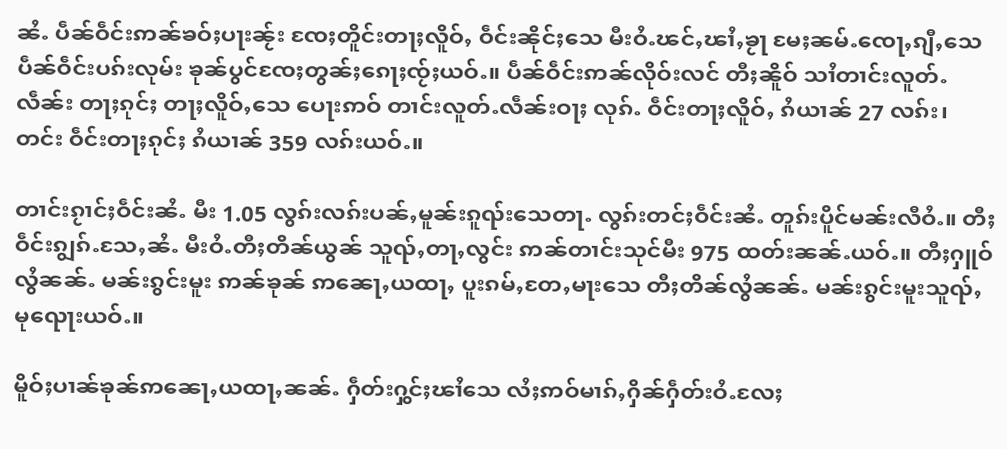ၼႆႉ ပဵၼ်ဝဵင်းဢၼ်ၶဝ်ႈပႃးၼႂ်း ၸႄႈတိူင်းတႃႈလိူဝ်ႇ ဝဵင်းၼိုင်ႈသေ မီးဝႆႉၽင်ႇၽၢႆႇၶႂႃ မႄႈၼမ်ႉၸေႃႇၵျီႇသေ ပဵၼ်ဝဵင်းပၵ်းလုမ်း ၶုၼ်ပွင်ၸႄႈတွၼ်ႈၵေႃႈၸႂ်ႈယဝ်ႉ။ ပဵၼ်ဝဵင်းဢၼ်လိုဝ်းလင် တီႈၼိူဝ် သၢႆတၢင်းလူတ်ႉလဵၼ်း တႃႈၵုင်ႈ တႃႈလိူဝ်ႇသေ ပေႃးဢဝ် တၢင်းလူတ်ႉလဵၼ်းဝႃႈ လုၵ်ႉ ဝဵင်းတႃႈလိူဝ်ႇ ၵႆယၢၼ် 27 လၵ်း၊ တင်း ဝဵင်းတႃႈၵုင်ႈ ၵႆယၢၼ် 359 လၵ်းယဝ်ႉ။

တၢင်းၵႂၢင်ႈဝဵင်းၼႆႉ မီး 1.05 လွၵ်းလၵ်းပၼ်ႇမူၼ်းၵူၺ်းသေတႃႉ လွၵ်းတင်ႈဝဵင်းၼႆႉ တူၵ်းပိူင်မၼ်းလီဝႆႉ။ တီႈဝဵင်းၵျွၵ်ႉသႄႇၼႆႉ မီးဝႆႉတီႈတိၼ်ယွၼ် သူၺ်ႇတႃႇလွင်း ဢၼ်တၢင်းသုင်မီး 975 ထတ်းၼၼ်ႉယဝ်ႉ။ တီႈႁူဝ်လွႆၼၼ်ႉ မၼ်းၵွင်းမူး ဢၼ်ၶုၼ် ဢၼေႃႇယထႃႇ ပူးၵမ်ႇတႄႇမႃးသေ တီႈတိၼ်လွႆၼၼ်ႉ မၼ်းၵွင်းမူးသူၺ်ႇမုၺေႃးယဝ်ႉ။

မိူဝ်ႈပၢၼ်ၶုၼ်ဢၼေႃႇယထႃႇၼၼ်ႉ ႁဵတ်းႁွင်ႈၽၢႆသေ လႆႈဢဝ်မၢၵ်ႇႁိၼ်ႁဵတ်းဝႆႉလႄႈ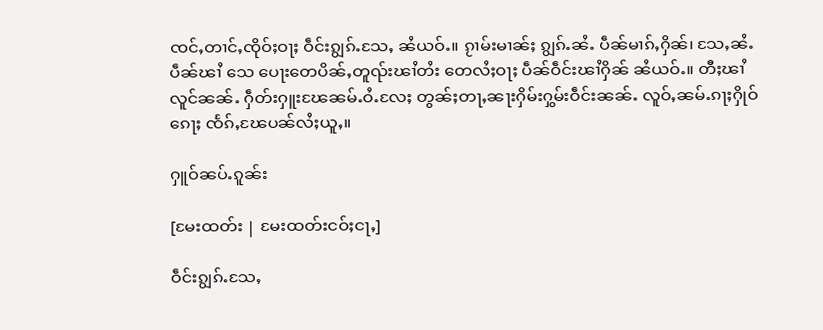ၸင်ႇတၢင်ႇၸိုဝ်ႈဝႃႈ ဝဵင်းၵျွၵ်ႉသႄႇ ၼႆယဝ်ႉ။ ၵႂၢမ်းမၢၼ်ႈ ၵျွၵ်ႉၼႆႉ ပဵၼ်မၢၵ်ႇႁိၼ်၊ သႄႇၼႆႉ ပဵၼ်ၽၢႆ သေ ပေႃးတေပိၼ်ႇတူၺ်းၽၢႆတႆး တေလႆႈဝႃႈ ပဵၼ်ဝဵင်းၽၢႆႁိၼ် ၼႆယဝ်ႉ။ တီႈၽၢႆလူင်ၼၼ်ႉ ႁဵတ်းႁူးၽႄၼမ်ႉဝႆႉလႄႈ တွၼ်ႈတႃႇၼႃးႁိမ်းႁွမ်းဝဵင်းၼၼ်ႉ လူဝ်ႇၼမ်ႉၵႃႈႁိုဝ်ၵေႃႈ ၸႅၵ်ႇၽႄပၼ်လႆႈယူႇ။

ႁူဝ်ၼပ်ႉၵူၼ်း

[မႄးထတ်း | မႄးထတ်းငဝ်ႈငႃႇ]

ဝဵင်းၵျွၵ်ႉသႄႇ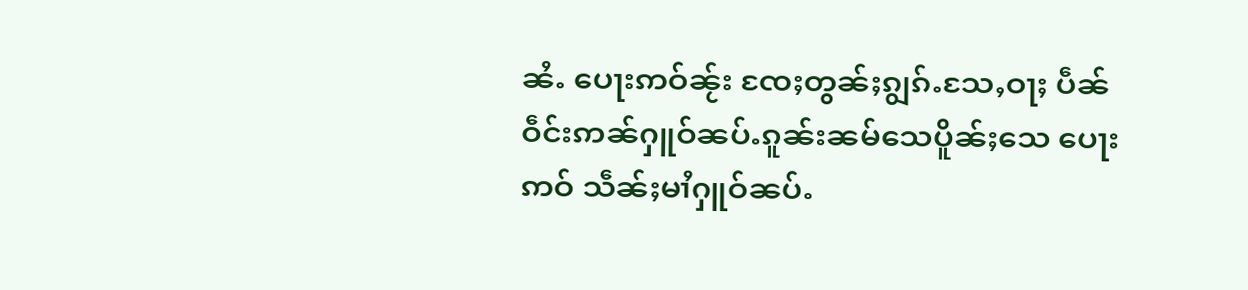ၼႆႉ ပေႃးဢဝ်ၼႂ်း ၸႄႈတွၼ်ႈၵျွၵ်ႉသႄႇဝႃႈ ပဵၼ်ဝဵင်းဢၼ်ႁူဝ်ၼပ်ႉၵူၼ်းၼမ်သေပိူၼ်ႈသေ ပေႃးဢဝ် သဵၼ်ႈမၢႆႁူဝ်ၼပ်ႉ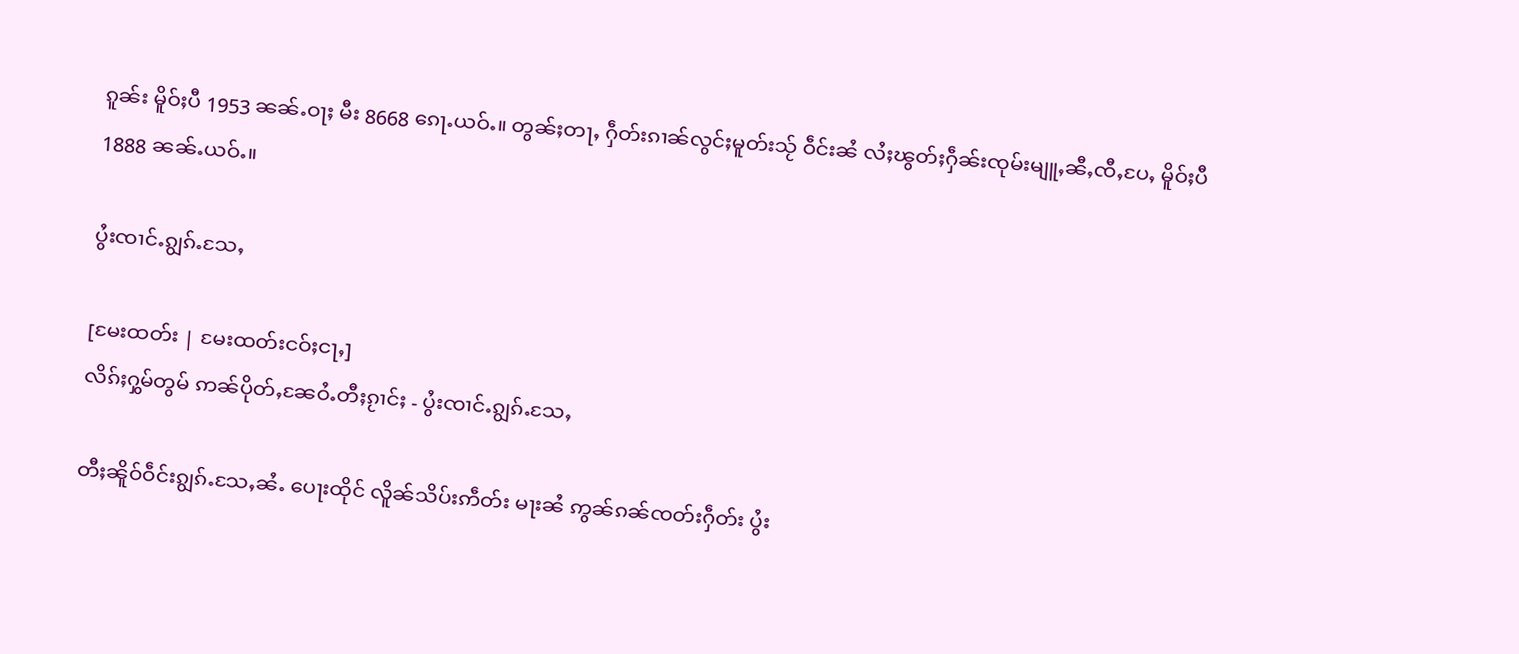ၵူၼ်း မိူဝ်ႈပီ 1953 ၼၼ်ႉဝႃႈ မီး 8668 ၵေႃႉယဝ်ႉ။ တွၼ်ႈတႃႇ ႁဵတ်းၵၢၼ်လွင်ႈမူတ်းသႂ် ဝဵင်းၼႆ လႆႈၽွတ်ႈႁဵၼ်းၸုမ်းမျူႇၼီႇၸီႇပႄႇ မိူဝ်ႈပီ 1888 ၼၼ်ႉယဝ်ႉ။

ပွႆးၸၢင်ႉၵျွၵ်ႉသႄႇ

[မႄးထတ်း | မႄးထတ်းငဝ်ႈငႃႇ]
လိၵ်ႈႁွမ်တွမ် ဢၼ်ပိုတ်ႇၼႄဝႆႉတီႈၵႂၢင်ႈ - ပွႆးၸၢင်ႉၵျွၵ်ႉသႄႇ

တီႈၼိူဝ်ဝဵင်းၵျွၵ်ႉသႄႇၼႆႉ ပေႃးထိုင် လိူၼ်သိပ်းဢဵတ်း မႃးၼႆ ဢွၼ်ၵၼ်ၸတ်းႁဵတ်း ပွႆး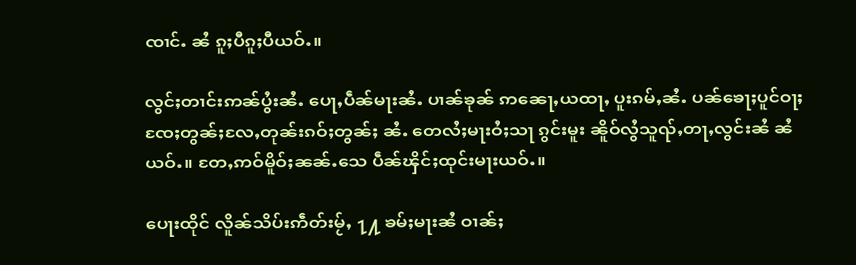ၸၢင်ႉ ၼႆ ၵူႈပီၵူႈပီယဝ်ႉ။

လွင်ႈတၢင်းဢၼ်ပွႆးၼႆႉ ပေႃႇပဵၼ်မႃးၼႆႉ ပၢၼ်ၶုၼ် ဢၼေႃႇယထႃႇ ပူးၵမ်ႇၼႆႉ ပၼ်ၶေႃႈပူင်ဝႃႈ ၸႄႈတွၼ်ႈလႄႇတုၼ်းၵဝ်ႈတွၼ်ႈ ၼႆႉ တေလႆႈမႃးဝႆႈသႃ ၵွင်းမူး ၼိူဝ်လွႆသူၺ်ႇတႃႇလွင်းၼႆ ၼႆယဝ်ႉ။ တႄႇဢဝ်မိူဝ်ႈၼၼ်ႉသေ ပဵၼ်ၾိင်ႈထုင်းမႃးယဝ်ႉ။

ပေႃးထိုင် လိူၼ်သိပ်းဢဵတ်းမႂ်ႇ ႑႔ ၶမ်ႈမႃးၼႆ ဝၢၼ်ႈ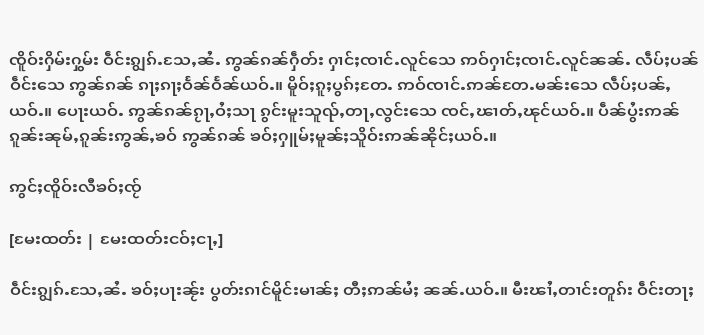ၸိူဝ်းႁိမ်းႁွမ်း ဝဵင်းၵျွၵ်ႉသႄႇၼႆႉ ဢွၼ်ၵၼ်ႁဵတ်း ႁၢင်ႈၸၢင်ႉလူင်သေ ဢဝ်ႁၢင်ႈၸၢင်ႉလူင်ၼၼ်ႉ လဵပ်ႈပၼ်ဝဵင်းသေ ဢွၼ်ၵၼ် ၵႃႈၵႃႈဝႅၼ်ဝႅၼ်ယဝ်ႉ။ မိူဝ်ႈၵူႈပွၵ်ႈတႄႉ ဢဝ်ၸၢင်ႉဢၼ်တႄႉမၼ်းသေ လဵပ်ႈပၼ်ႇယဝ်ႉ။ ပေႃးယဝ်ႉ ဢွၼ်ၵၼ်ၵႂႃႇဝႆႈသႃ ၵွင်းမူးသူၺ်ႇတႃႇလွင်းသေ ၸင်ႇၽၢတ်ႇၽုင်ယဝ်ႉ။ ပဵၼ်ပွႆးဢၼ် ၵူၼ်းၼုမ်ႇၵူၼ်းဢွၼ်ႇၶဝ် ဢွၼ်ၵၼ် ၶဝ်ႈႁူမ်ႈမူၼ်ႈသိူဝ်းဢၼ်ၼိုင်ႈယဝ်ႉ။

ဢွင်ႈၸိူဝ်းလီၶဝ်ႈၸႂ်

[မႄးထတ်း | မႄးထတ်းငဝ်ႈငႃႇ]

ဝဵင်းၵျွၵ်ႉသႄႇၼႆႉ ၶဝ်ႈပႃးၼႂ်း ပွတ်းၵၢင်မိူင်းမၢၼ်ႈ တီႈဢၼ်မႆႈ ၼၼ်ႉယဝ်ႉ။ မီးၽၢႆႇတၢင်းတူၵ်း ဝဵင်းတႃႈ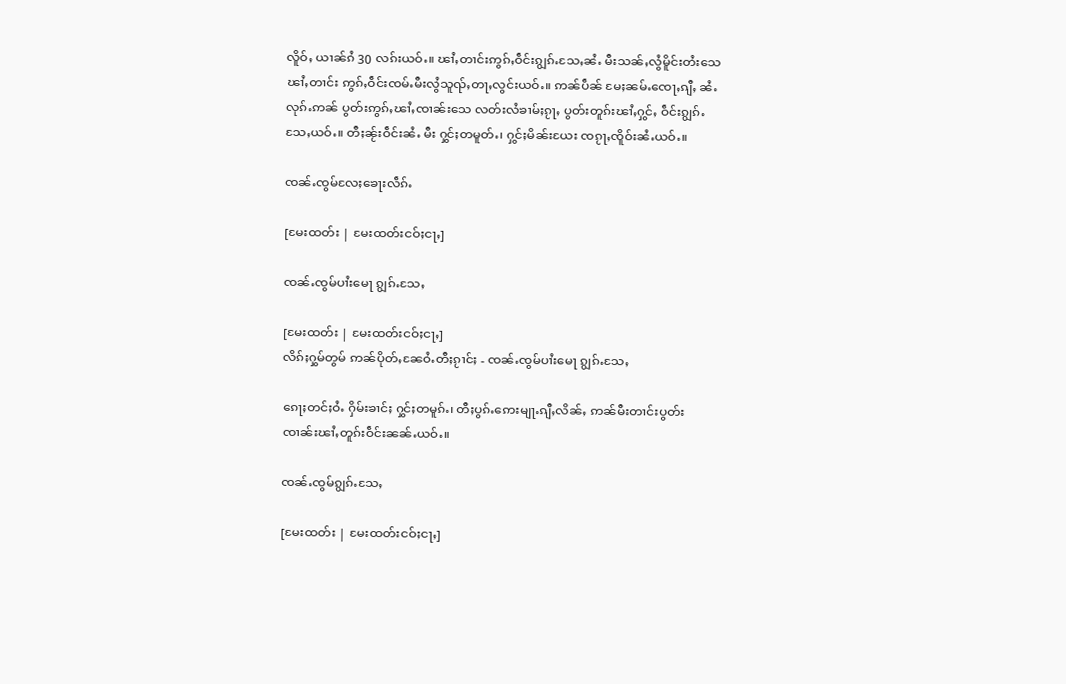လိူဝ်ႇ ယၢၼ်ၵႆ 30 လၵ်းယဝ်ႉ။ ၽၢႆႇတၢင်းဢွၵ်ႇဝဵင်းၵျွၵ်ႉသႄႇၼႆႉ မီးသၼ်ႇလွႆမိူင်းတႆးသေ ၽၢႆႇတၢင်း ဢွၵ်ႇဝဵင်းၸမ်ႉမီးလွႆသူၺ်ႇတႃႇလွင်းယဝ်ႉ။ ဢၼ်ပဵၼ် မႄႈၼမ်ႉၸေႃႇၵျီႇ ၼႆႉ လုၵ်ႉဢၼ် ပွတ်းဢွၵ်ႇၽၢႆႇၸၢၼ်းသေ လတ်းလႆၶၢမ်ႈၵႂႃႇ ပွတ်းတူၵ်းၽၢႆႇႁွင်ႇ ဝဵင်းၵျွၵ်ႉသႄႇယဝ်ႉ။ တီႈၼႂ်းဝဵင်းၼႆႉ မီး ႁွင်ႈတမူတ်ႉ၊ ႁွင်ႈမိၼ်းယႄး ၸၵႂႃႇၸိူဝ်းၼႆႉယဝ်ႉ။

ၸၼ်ႉၸွမ်လႄႈၶေႃးလဵၵ်ႉ

[မႄးထတ်း | မႄးထတ်းငဝ်ႈငႃႇ]

ၸၼ်ႉၸွမ်ပၢႆးမေႃ ၵျွၵ်ႉသႄႇ

[မႄးထတ်း | မႄးထတ်းငဝ်ႈငႃႇ]
လိၵ်ႈႁွမ်တွမ် ဢၼ်ပိုတ်ႇၼႄဝႆႉတီႈၵႂၢင်ႈ - ၸၼ်ႉၸွမ်ပၢႆးမေႃ ၵျွၵ်ႉသႄႇ

ၵေႃႈတင်ႈဝႆႉ ႁိမ်းၶၢင်ႈ ႁွင်ႈတမူၵ်ႉ၊ တီႈပွၵ်ႉဢေးမျႃႉၵျီႇလိၼ်ႇ ဢၼ်မီးတၢင်းပွတ်းၸၢၼ်းၽၢႆႇတူၵ်းဝဵင်းၼၼ်ႉယဝ်ႉ။

ၸၼ်ႉၸွမ်ၵျွၵ်ႉသႄႇ

[မႄးထတ်း | မႄးထတ်းငဝ်ႈငႃႇ]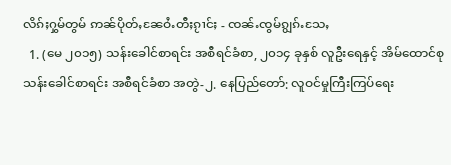လိၵ်ႈႁွမ်တွမ် ဢၼ်ပိုတ်ႇၼႄဝႆႉတီႈၵႂၢင်ႈ - ၸၼ်ႉၸွမ်ၵျွၵ်ႉသႄႇ
  1. (မေ ၂၀၁၅) သန်းခေါင်စာရင်း အစီရင်ခံစာ, ၂၀၁၄ ခုနှစ် လူဦးရေနှင့် အိမ်ထောင်စု သန်းခေါင်စာရင်း အစီရင်ခံစာ အတွဲ-၂. နေပြည်တော်: လူဝင်မှုကြီးကြပ်ရေး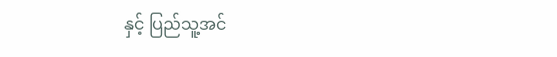နှင့် ပြည်သူ့အင်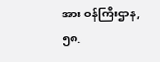အား ဝန်ကြီးဌာန, ၅၈.